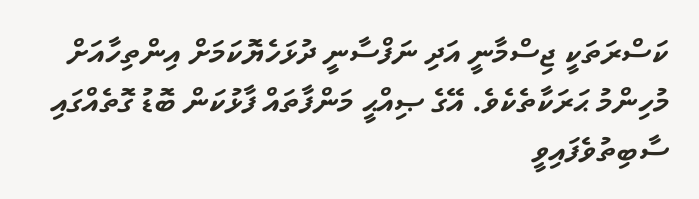ކަސްރަތަކީ ޖިސްމާނީ އަދި ނަފްސާނީ ދުޅަހެޔޮކަމަށް އިންތިހާއަށް މުހިންމު ޙަރަކާތެކެވެ. އޭގެ ޞިއްޙީ މަންފާތައް ފާޅުކަން ބޮޑު ގޮތެއްގައި ސާބިތުވެފައިވީ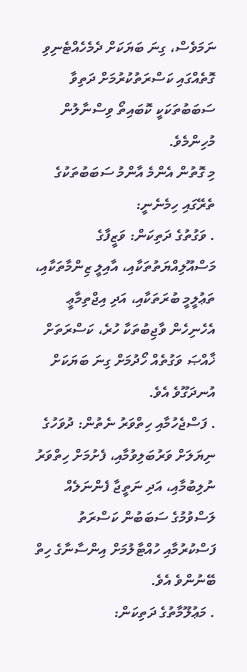ނަމަވެސް، ގިނަ ބަޔަކަށް ދެމެހެއްޓެނިވި ގޮތެއްގައި ކަސްރަތުކުރުމަށް ދަތިވާ ސަބަބުތަކަކީ ކޮބައިތޯ ވިސްނާލުން މުހިންމެވެ.
މި ގޮތުން އެންމެ އާންމު ސަބަބުތަކުގެ ތެރޭގައި ހިމެނެނީ:
. ވަގުތުގެ ދަތިކަން: ވަޒީފާގެ މަސްއޫލިއްޔަތުތަކާއި، އާއިލީ ޒިންމާތަކާއި، ތަޢުލީމީ ބުރަތަކާއި، އަދި އިޖްތިމާޢީ އެހެނިހެން ވާޖިބުތަކާ ހުރެ، ކަސްރަތަށް ޚާއްޞަ ވަގުތެއް ހޯދުމަށް ގިނަ ބަޔަކަށް އުނދަގޫވެ އެވެ.
. ފަސްޖެހުމާއި ހިތްވަރު ނެތުން: ދުވަހުގެ ނިޔަލަށް ވަރުބަލިވުމާއި، ފެށުމަށް ހިތްވަރު ނުލިބުމާއި، އަދި ނަތީޖާ ފެންނަލެއް ލަސްވުމުގެ ސަބަބުން ކަސްރަތު ފަސްކުރުމާއި ހުއްޓާލުމަށް އިންސާނާގެ ހިތް ބޭނުންވެ އެވެ.
. މަޢުލޫމާތުގެ ދަތިކަން: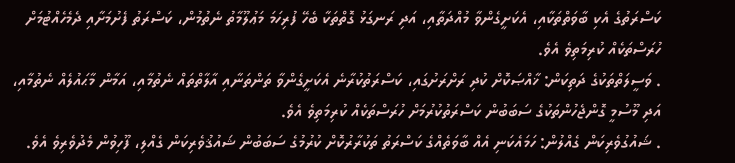ކަސްރަތުގެ އެކި ބާވަތްތަކާއި، އެކަށީގެންވާ މުއްދަތާއި، އަދި ރަނގަޅު ގޮތްތަކާ ބެހޭ ފުރިހަމަ މަޢުލޫމާތު ނެތުމުން، ކަސްރަތު ފެށުމަށާއި ދެމެހެއްޓުމަށް ހުރަސްތަކެއް ކުރިމަތިވެ އެވެ.
. ވަސީލަތްތަކުގެ ދަތިކަން: ޚާއްޞަކޮށް ކުދި ރަށްރަށުގައި، ކަސްރަތުކުރާނެ އެކަށީގެންވާ ތަންތަނާއި އާލާތްތައް ނެތުމާއި، އަމާން މާޙައުލެއް ނެތުމާއި، އަދި މޫސުމީ ގޮންޖެހުންތަކުގެ ސަބަބުން ކަސްރަތުކުރުމަށް ހުރަސްތަކެއް ކުރިމަތިވެ އެވެ.
. ޝައުގުވެރިކަން ގެއްލުން: ހަމައެކަނި އެއް ބާވަތެއްގެ ކަސްރަތު ތަކުރާރުކޮށް ކުރުމުގެ ސަބަބުން ޝައުޤުވެރިކަން ގެއްލި، ފޫހިވުން މެދުވެރިވެ އެވެ.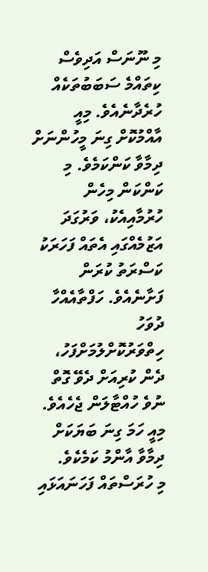މި ނޫނަސް އަދިވެސް ކިތައްމެ ސަބަބުތަކެއް ހުރެދާނެއެވެ. މިއީ އާއްމުކޮށް ގިނަ މީހުންނަށް ދިމާވާ ކަންކަމެވެ. މި ކަންކަން މިހެން ހުރުމާއިއެކު، ވަރުގަދަ އަޒުމެއްގައި އެތައް ފަހަރަކު ކަސްރަތު ކުރަން ފަށާނެއެވެ. ހަފްތާއެއްހާ ދުވަހު ހިތްވަރުކޮށްލުމަށްފަހު، ދެން ކުރިއަށް ދެވޭ ގޮތް ނުވެ ހުއްޓާލަން ޖެހެއެވެ. މިއީ ހަމަ ގިނަ ބަޔަކަށް ދިމާވާ އާންމު ކަމެކެވެ.
މި ހުރަސްތައް ފަހަނައަޅައި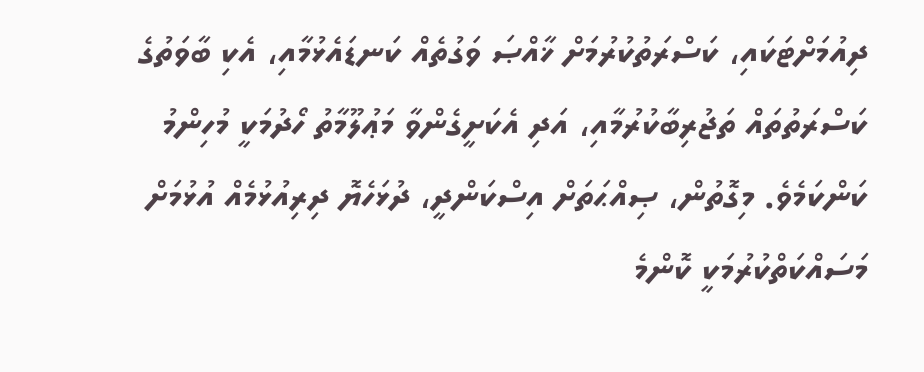ދިއުމަށްޓަކައި، ކަސްރަތުކުރުމަށް ޚާއްޞަ ވަގުތެއް ކަނޑައެޅުމާއި، އެކި ބާވަތުގެ ކަސްރަތުތައް ތަޖުރިބާކުރުމާއި، އަދި އެކަށީގެންވާ މަޢުލޫމާތު ހޯދުމަކީ މުހިންމު ކަންކަމެވެ. މިގޮތުން، ޞިއްޙަތަށް އިސްކަންދީ، ދުޅަހެޔޮ ދިރިއުޅުމެއް އުޅުމަށް މަސައްކަތްކުރުމަކީ ކޮންމެ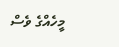މީހެއްގެ ވެސް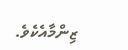ޒިންމާއެކެވެ.